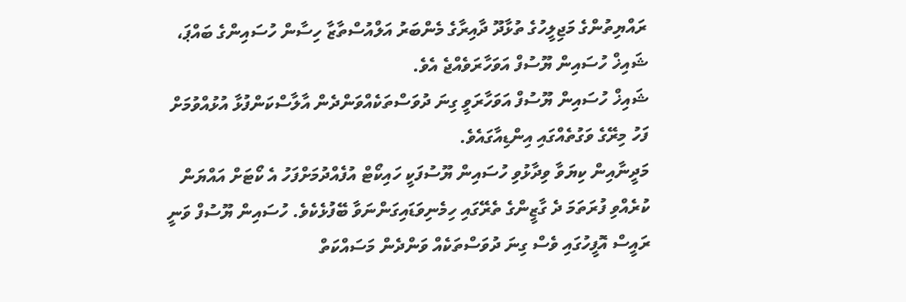ރައްޔިތުންގެ މަޖިލީހުގެ ތުޅާދޫ ދާއިރާގެ މެންބަރު އަލްއުސްތާޒާ ހިސާން ހުސައިންގެ ބައްޕަ، ޝައިޚް ހުސައިން ޔޫސުފް އަވަހާރަވެއްޖެ އެވެ.
ޝައިޚް ހުސައިން ޔޫސުފް އަވަހާރަވީ ގިނަ ދުވަސްތަކެއްވަންދެން އާލާސްކަންފުޅާ އުޅުއްވުމަށް ފަހު މިރޭގެ ވަގުތެއްގައި އިންޑިއާގައެވެ.
މަދީނާއިން ކިޔަވާ ވިދާޅުވި ހުސައިން ޔޫސުފަކީ ހައިކޯޓް އުފެއްދުމަށްފަހު އެ ކޯޓަށް އައްޔަން ކުރެއްވި ފުރަތަމަ ދެ ގާޒީންގެ ތެރޭގައި ހިމެނިވަޑައިގަންނަވާ ބޭފުޅެކެވެ. ހުސައިން ޔޫސުފް ވަނީ ރައީސް އޮފީހުގައި ވެސް ގިނަ ދުވަސްތަކެއް ވަންދެން މަސައްކަތް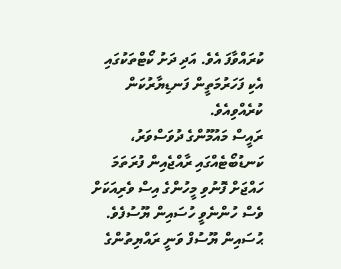ކުރައްވާފަ އެވެ. އަދި ދަށު ކޯޓްތަކުގައި އެކި ފަހަރުމަތީން ފަނޑިޔާރުކަން ކުރެއްވިއެވެ.
ރައީސް މައުމޫންގެ ދުވަސްވަރު، ކަނޑުބޯޓެއްގައި ރާއްޖެއިން ފުރަތަމަ ހައްޖަށް ފޮނުވި މީހުންގެ އިސް ވެރިއަކަށް ވެސް ހުންނެވީ ހުސައިން ޔޫސުފެވެ.
ޙުސައިން ޔޫސުފް ވަނީ ރައްޔިތުންގެ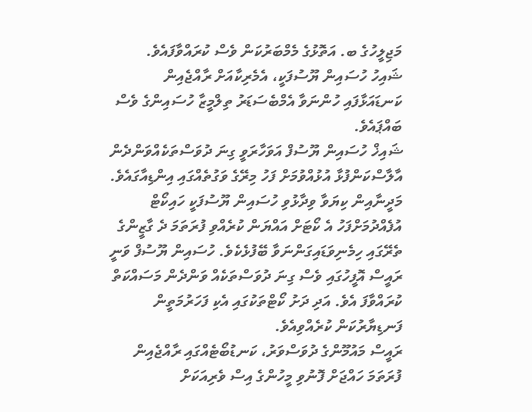މަޖިލީހުގެ ބ. އަތޮޅުގެ މެމްބަރުކަން ވެސް ކުރައްވާފައެވެ.
ޝައިހު ހުސައިން ޔޫސުފަކީ، އެމެރިކާއަށް ރާއްޖެއިން ކަނޑައަޅާފައި ހުންނަވާ އެމްބެސަޑަރު ތިލްމީޒާ ހުސައިންގެ ވެސް ބައްޕައެވެ.
ޝައިޚް ހުސައިން ޔޫސުފް އަވަހާރަވީ ގިނަ ދުވަސްތަކެއްވަންދެން އާލާސްކަންފުޅާ އުޅުއްވުމަށް ފަހު މިރޭގެ ވަގުތެއްގައި އިންޑިއާގައެވެ.
މަދީނާއިން ކިޔަވާ ވިދާޅުވި ހުސައިން ޔޫސުފަކީ ހައިކޯޓް އުފެއްދުމަށްފަހު އެ ކޯޓަށް އައްޔަން ކުރެއްވި ފުރަތަމަ ދެ ގާޒީންގެ ތެރޭގައި ހިމެނިވަޑައިގަންނަވާ ބޭފުޅެކެވެ. ހުސައިން ޔޫސުފް ވަނީ ރައީސް އޮފީހުގައި ވެސް ގިނަ ދުވަސްތަކެއް ވަންދެން މަސައްކަތް ކުރައްވާފަ އެވެ. އަދި ދަށު ކޯޓްތަކުގައި އެކި ފަހަރުމަތީން ފަނޑިޔާރުކަން ކުރެއްވިއެވެ.
ރައީސް މައުމޫންގެ ދުވަސްވަރު، ކަނޑުބޯޓެއްގައި ރާއްޖެއިން ފުރަތަމަ ހައްޖަށް ފޮނުވި މީހުންގެ އިސް ވެރިއަކަށް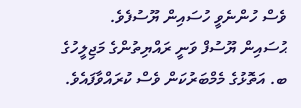ވެސް ހުންނެވީ ހުސައިން ޔޫސުފެވެ.
ޙުސައިން ޔޫސުފް ވަނީ ރައްޔިތުންގެ މަޖިލީހުގެ ބ. އަތޮޅުގެ މެމްބަރުކަން ވެސް ކުރައްވާފައެވެ.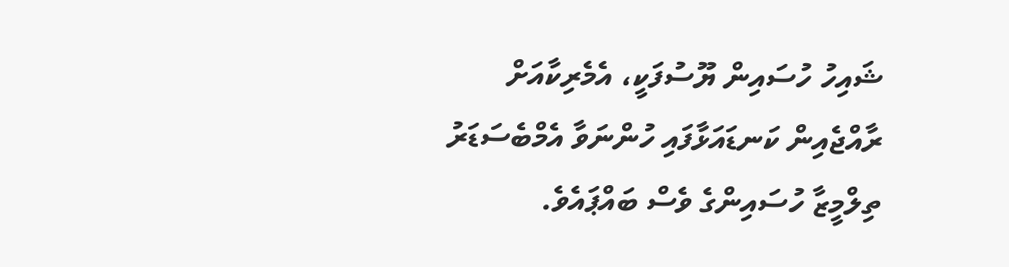ޝައިހު ހުސައިން ޔޫސުފަކީ، އެމެރިކާއަށް ރާއްޖެއިން ކަނޑައަޅާފައި ހުންނަވާ އެމްބެސަޑަރު ތިލްމީޒާ ހުސައިންގެ ވެސް ބައްޕައެވެ.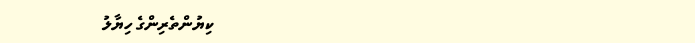ކިޔުންތެރިންގެ ހިޔާލު